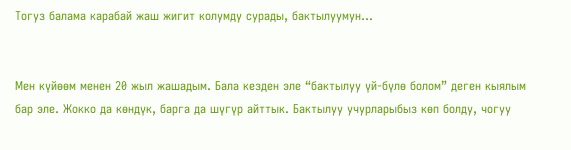Тогуз балама карабай жаш жигит колумду сурады, бактылуумун...


Мен күйөөм менен 20 жыл жашадым. Бала кезден эле “бактылуу үй-бүлө болом” деген кыялым бар эле. Жокко да көндүк, барга да шүгүр айттык. Бактылуу учурларыбыз көп болду, чогуу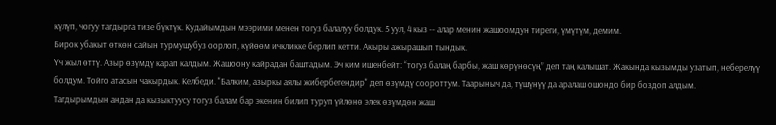күлүп, чогуу тагдырга тизе бүктүк. Кудайымдын мээрими менен тогуз балалуу болдук. 5 уул, 4 кыз -- алар менин жашоомдун тиреги, үмүтүм, демим.
Бирок убакыт өткөн сайын турмушубуз оорлоп, күйөөм ичкликке берлип кетти. Акыры ажырашып тындык.
Үч жыл өттү. Азыр өзүмдү карап калдым. Жашоону кайрадан баштадым. Эч ким ишенбейт: “тогуз балаң барбы, жаш көрүнөсүң” деп таң калышат. Жакында кызымды узатып, неберелүү болдум. Тойго атасын чакырдык. Келбеди. "Балким, азыркы аялы жибербегендир" деп өзүмдү соороттум. Таарыныч да, түшүнүү да аралаш ошондо бир боздоп алдым.
Тагдырымдын андан да кызыктуусу тогуз балам бар экенин билип туруп үйлөнө элек өзүмдөн жаш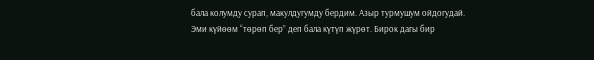бала колумду сурап, макулдугумду бердим. Азыр турмушум ойдогудай. Эми күйөөм “төрөп бер” деп бала күтүп жүрөт. Бирок дагы бир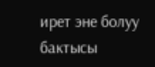ирет эне болуу бактысы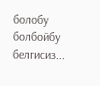болобу болбойбу белгисиз...